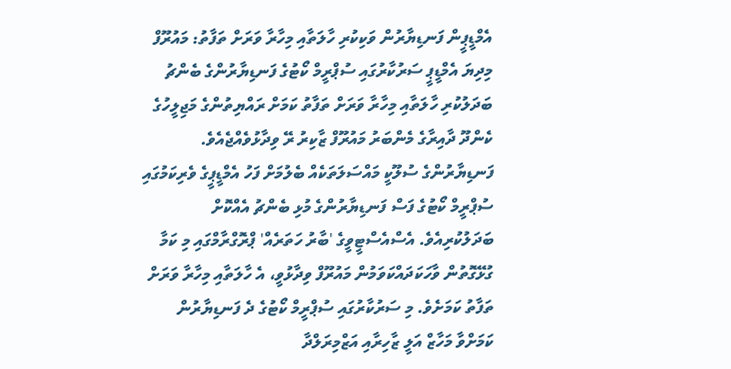އެމްޑީޕީން ފަނޑިޔާރުން ވަކިކުރި ހާލަތާއި މިހާރާ ވަރަށް ތަފާތު: މައުރޫފް
މިދިޔަ އެމްޑީޕީ ސަރުކާރުގައި ސުޕްރީމް ކޯޓުގެ ފަނޑިޔާރުންގެ ބެންޗު ބަދަލުކުރި ހާލަތާއި މިހާރާ ވަރަށް ތަފާތު ކަމަށް ރައްޔިތުންގެ މަޖިލީހުގެ ކެންދޫ ދާއިރާގެ މެންބަރު މައުރޫފް ޒާކިރު ރޭ ވިދާޅުވެއްޖެއެވެ. ފަނޑިޔާރުންގެ ސުލޫކީ މައްސަލަތަކެއް ބެލުމަށް ފަހު އެމްޑީޕީގެ ވެރިކަމުގައި ސުޕްރީމް ކޯޓުގެ ފަސް ފަނޑިޔާރުންގެ މުޅި ބެންޗު އެއްކޮށް ބަދަލުކުރިއެވެ. އެސްއެސްޓީވީގެ 'ބާރު ހަތަރެއް' ޕްރޮގްރާމްގައި މި ކަމާ ގުޅޭގޮތުން ވާހަކަދައްކަވަމުން މައުރޫފް ވިދާޅުވީ، އެ ހާލަތާއި މިހާރާ ވަރަށް ތަފާތު ކަމަށެވެ. މި ސަރުކާރުގައި ސުޕްރީމް ކޯޓުގެ ދެ ފަނޑިޔާރުން ކަމަށްވާ މަހާޒް އަލީ ޒާހިރާއި އަޒްމިރަލްދާ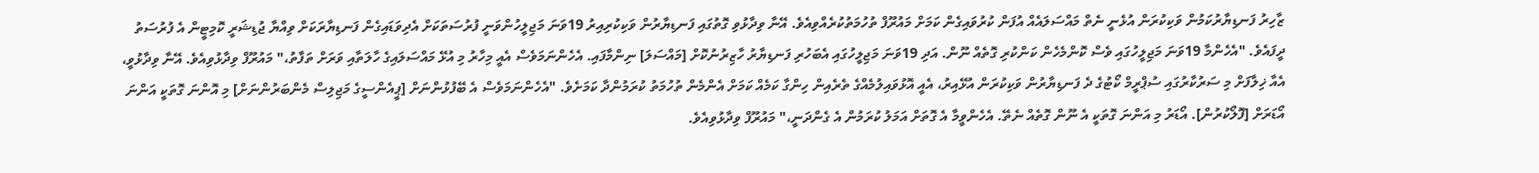ޒާހިރު ފަނޑިޔާރުކަމުން ވަކިކުރަން އުޅެނީ ނެތް މައްސަލައެއް އުފަން ކުރުވައިގެން ކަމަށް މައުރޫފް ތުހުމަތުކުރެއްވިއެވެ. އޭނާ ވިދާޅުވި ގޮތުގައި ފަނޑިޔާރުން ވަކިކުރިއިރު 19ވަނަ މަޖިލީހުންވަނީ ފުރުސަތަކަށް އެދިވަޑައިގެން ފަނޑިޔާރަކަށް ވިއްޔާ ޖުޑިޝަރީ ކޮމިޓީން އެ ފުރުސަތު ދީފައެވެ. "އެހެންމާ 19ވަނަ މަޖިލީހުގައި ވެސް ކޮންމެހެން ކަންކުރި ގޮތެއް ނޫން. އަދި 19ވަނަ މަޖިލީހުގައި އެބަހުރި ފަނޑިޔާރު ހާޒިރުނުކޮށް [މައްސަލަ] ނިންމާފައި. އެހެންނަމަވެސް އެއީ މިހާރު މި އުޅޭ މައްސަލައިގެ ހާލަތާއި ވަރަށް ތަފާތު،" މައުރޫފް ވިދާޅުވިއެވެ. އޭނާ ވިދާޅުވީ، އެއާ ޚިލާފަށް މި ސަރުކާރުގައި ސުޕްރީމް ކޯޓުގެ ދެ ފަނޑިޔާރުން ވަކިކުރަން އުޅޭއިރު، އެއީ އޮޅުވައިލުމެއްގެ ތެރެއިން ހިންގާ ކަމެއް ކަމަށް އެންމެން ތުހުމަތު ކުރަމުންދާ ކަމަށެވެ. "އެހެންނަމަވެސް އެ ބޭފުޅުންނަށް [ޕީއެންސީގެ މަޖިލިސް މެންބަރުންނަށް] މި އޮންނަ ގޮތަކީ އަންނަ އޯޑަރަށް [ފޮލޯކުރުން]. އޯޑަރު މި އަންނަ ގޮތަކީ އެ ނޫން ގޮތެއް ނެތޭ. އެހެންވީމާ އެ ގޮތަށް އަމަލު ކުރަމުން އެ ގެންދަނީ،" މައުރޫފް ވިދާޅުވިއެވެ.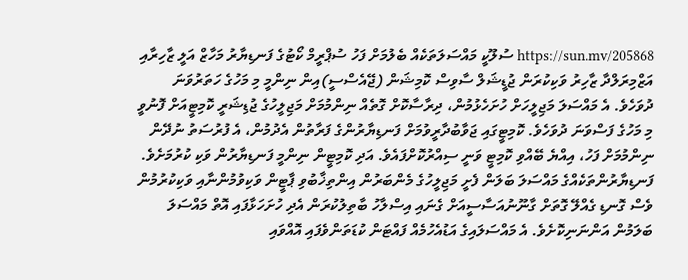https://sun.mv/205868 ސުލޫކީ މައްސަލަތަކެއް ބެލުމަށް ފަހު ސުޕްރީމް ކޯޓުގެ ފަނޑިޔާރު މަހާޒް އަލީ ޒާހިރާއި އަޒްމިރަލްދާ ޒާހިރު ވަކިކުރަން ޖުޑީޝަލް ސާވިސް ކޮމިޝަން (ޖޭއެސްސީ)އިން ނިންމީ މި މަހުގެ ހަތަރުވަނަ ދުވަހެވެ. އެ މައްސަލަ މަޖިލީހަށް ހުށަހެޅުމުން، ދިރާސާކޮށް ގޮތެއް ނިންމުމަށް މަޖިލީހުގެ ޖުޑިޝަރީ ކޮމިޓީއަށް ފޮނުވީ މި މަހުގެ ފަސްވަނަ ދުވަހެވެ. ކޮމިޓީގައި ޖަވާބުދާރީވުމަށް ފަނޑިޔާރުންގެ ފަރާތުން އެދުމުން، އެ ފުރުސަތު ނުދޭން ނިންމުމަށް ފަހު، އިއްޔެ ބޭއްވި ކޮމިޓީ ވަނީ ސިއްރުކޮށްފައެވެ. އަދި ކޮމިޓީން ނިންމީ ފަނޑިޔާރުން ވަކި ކުރުމަށެވެ. ފަނޑިޔާރުންތަކެއްގެ މައްސަލަ ބަލަން ފެށީ މަޖިލީހުގެ މެންބަރުން އިންތިޚާބުވި ޕާޓީން ވަކިވުމުންނާއި ވަކިކުރުމުން ވެސް ގޮނޑި ގެއްލޭ ގޮތަށް ގާނޫނުއަސާސީއަށް ގެނައި އިސްލާހު ބާތިލުކުރަން އެދި ހުށަހަޅާފައި އޮތް މައްސަލަ ބަލަމުން އަންނަނިކޮށެވެ. އެ މައްސަލައިގެ އަޑުއެހުމެއް ފައްޓަން ކުޑަތަންވެފައި އޮއްވައި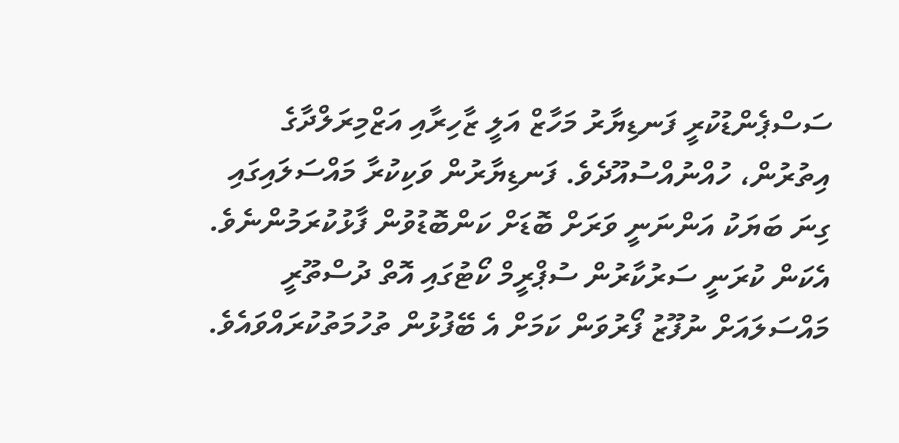ސަސްޕެންޑުކުރީ ފަނޑިޔާރު މަހާޒް އަލީ ޒާހިރާއި އަޒްމިރަލްދާގެ އިތުރުން، ހުއްނުއްސުއޫދެވެ. ފަނޑިޔާރުން ވަކިކުރާ މައްސަލައިގައި ގިނަ ބަޔަކު އަންނަނީ ވަރަށް ބޮޑަށް ކަންބޮޑުވުން ފާޅުކުރަމުންނެވެ. އެކަން ކުރަނީ ސަރުކާރުން ސުޕްރީމް ކޯޓުގައި އޮތް ދުސްތޫރީ މައްސަލައަށް ނުފޫޒު ފޯރުވަން ކަމަށް އެ ބޭފުޅުން ތުހުމަތުކުރައްވައެވެ.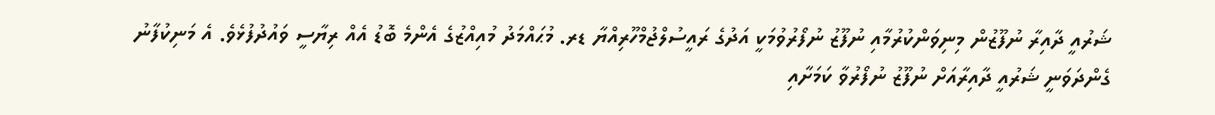ޝަރުއީ ދާއިރާ ނުފޫޒުން މިނިވަންކުރުމާއި ނުފޫޒު ނުފޯރުވުމަކީ އަދުގެ ރައީސުލްޖުމްހޫރިއްޔާ ޑރ. މުޙައްމަދު މުއިއްޒުގެ އެންމެ ބޮޑު އެއް ރިޔާސީ ވައުދުފުޅެވެ. އެ މަނިކުފާނު ގެންދަވަނީ ޝަރުއީ ދާއިރާއަށް ނުފޫޒު ނުފޯރުވާ ކަމަށާއި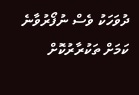ދުވަހަކު ވެސް ނުފޯރުވާނެ ކަމަށް ތަކުރާރުކޮށް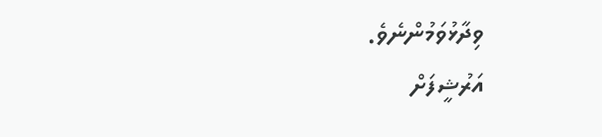ވިދާޅުވަމުންނެވެ.
އަރުޝީފަށް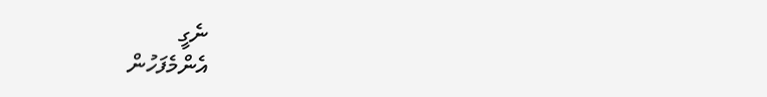ނެގީ
އެންމެފަހުން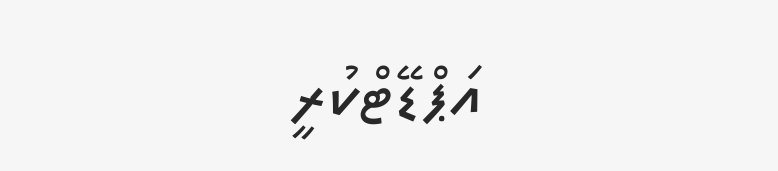އަޕްޑޭޓްކުރީ